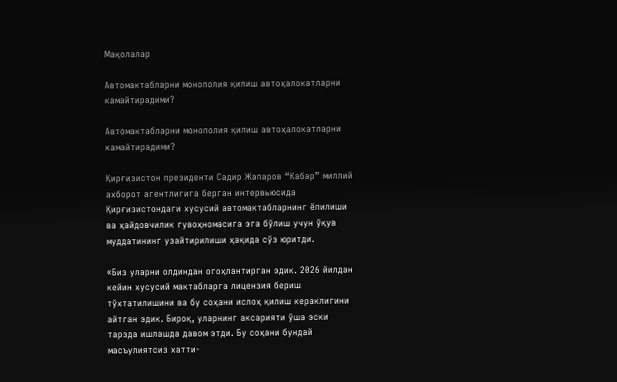Мақолалар

Автомактабларни монополия қилиш автоҳалокатларни камайтирадими?

Автомактабларни монополия қилиш автоҳалокатларни камайтирадими?

Қирғизистон президенти Садир Жапаров “Кабар” миллий ахборот агентлигига берган интервьюсида Қирғизистондаги хусусий автомактабларнинг ёпилиши ва ҳайдовчилик гувоҳномасига эга бўлиш учун ўқув муддатининг узайтирилиши ҳақида сўз юритди.

«Биз уларни олдиндан огоҳлантирган эдик. 2026 йилдан кейин хусусий мактабларга лицензия бериш тўхтатилишини ва бу соҳани ислоҳ қилиш кераклигини айтган эдик. Бироқ, уларнинг аксарияти ўша эски тарзда ишлашда давом этди. Бу соҳани бундай масъулиятсиз хатти-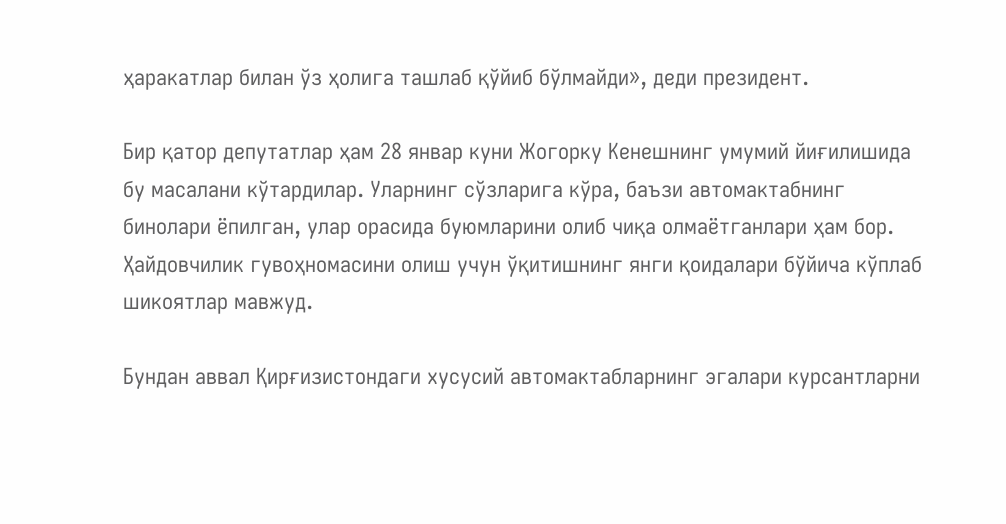ҳаракатлар билан ўз ҳолига ташлаб қўйиб бўлмайди», деди президент.

Бир қатор депутатлар ҳам 28 январ куни Жогорку Кенешнинг умумий йиғилишида бу масалани кўтардилар. Уларнинг сўзларига кўра, баъзи автомактабнинг бинолари ёпилган, улар орасида буюмларини олиб чиқа олмаётганлари ҳам бор. Ҳайдовчилик гувоҳномасини олиш учун ўқитишнинг янги қоидалари бўйича кўплаб шикоятлар мавжуд.

Бундан аввал Қирғизистондаги хусусий автомактабларнинг эгалари курсантларни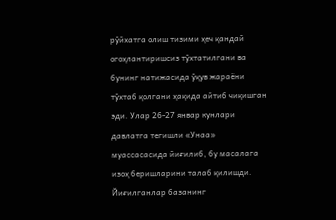рўйхатга олиш тизими ҳеч қандай огоҳлантиришсиз тўхтатилгани ва бунинг натижасида ўқув жараёни тўхтаб қолгани ҳақида айтиб чиқишган эди. Улар 26-27 январ кунлари давлатга тегишли «Унаа» муассасасида йиғилиб, бу масалага изоҳ беришларини талаб қилишди. Йиғилганлар базанинг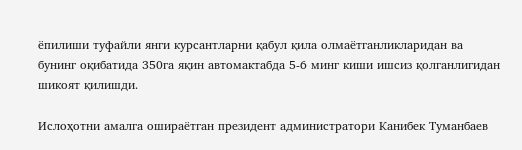ёпилиши туфайли янги курсантларни қабул қила олмаётганликларидан ва бунинг оқибатида 350га яқин автомактабда 5-6 минг киши ишсиз қолганлигидан шикоят қилишди.

Ислоҳотни амалга ошираётган президент администратори Канибек Туманбаев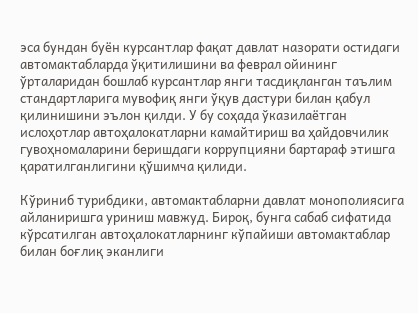эса бундан буён курсантлар фақат давлат назорати остидаги автомактабларда ўқитилишини ва феврал ойининг ўрталаридан бошлаб курсантлар янги тасдиқланган таълим стандартларига мувофиқ янги ўқув дастури билан қабул қилинишини эълон қилди. У бу соҳада ўказилаётган ислоҳотлар автоҳалокатларни камайтириш ва ҳайдовчилик гувоҳномаларини беришдаги коррупцияни бартараф этишга қаратилганлигини қўшимча қилиди.

Кўриниб турибдики, автомактабларни давлат монополиясига айланиришга уриниш мавжуд. Бироқ, бунга сабаб сифатида кўрсатилган автоҳалокатларнинг кўпайиши автомактаблар билан боғлиқ эканлиги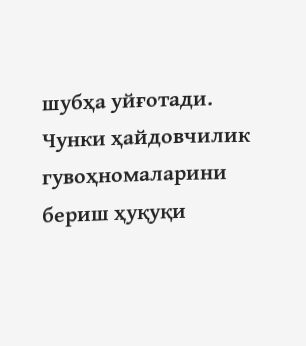шубҳа уйғотади. Чунки ҳайдовчилик гувоҳномаларини бериш ҳуқуқи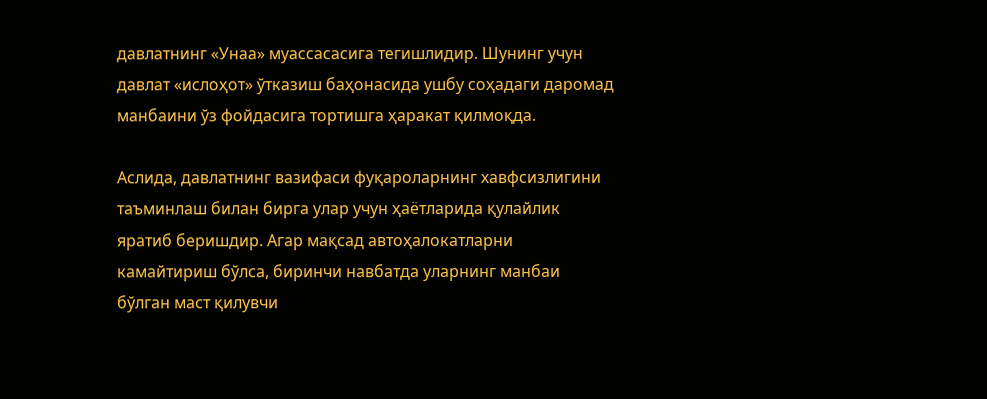давлатнинг «Унаа» муассасасига тегишлидир. Шунинг учун давлат «ислоҳот» ўтказиш баҳонасида ушбу соҳадаги даромад манбаини ўз фойдасига тортишга ҳаракат қилмоқда.

Аслида, давлатнинг вазифаси фуқароларнинг хавфсизлигини таъминлаш билан бирга улар учун ҳаётларида қулайлик яратиб беришдир. Агар мақсад автоҳалокатларни камайтириш бўлса, биринчи навбатда уларнинг манбаи бўлган маст қилувчи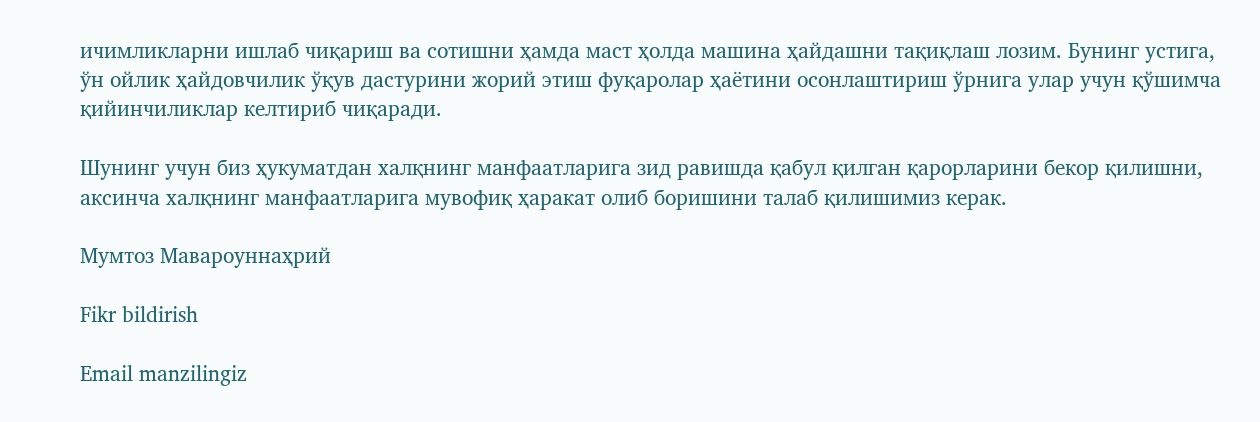ичимликларни ишлаб чиқариш ва сотишни ҳамда маст ҳолда машина ҳайдашни тақиқлаш лозим. Бунинг устига, ўн ойлик ҳайдовчилик ўқув дастурини жорий этиш фуқаролар ҳаётини осонлаштириш ўрнига улар учун қўшимча қийинчиликлар келтириб чиқаради.

Шунинг учун биз ҳукуматдан халқнинг манфаатларига зид равишда қабул қилган қарорларини бекор қилишни, аксинча халқнинг манфаатларига мувофиқ ҳаракат олиб боришини талаб қилишимиз керак.

Мумтоз Мавароуннаҳрий

Fikr bildirish

Email manzilingiz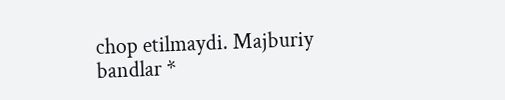chop etilmaydi. Majburiy bandlar *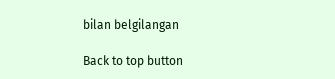bilan belgilangan

Back to top button